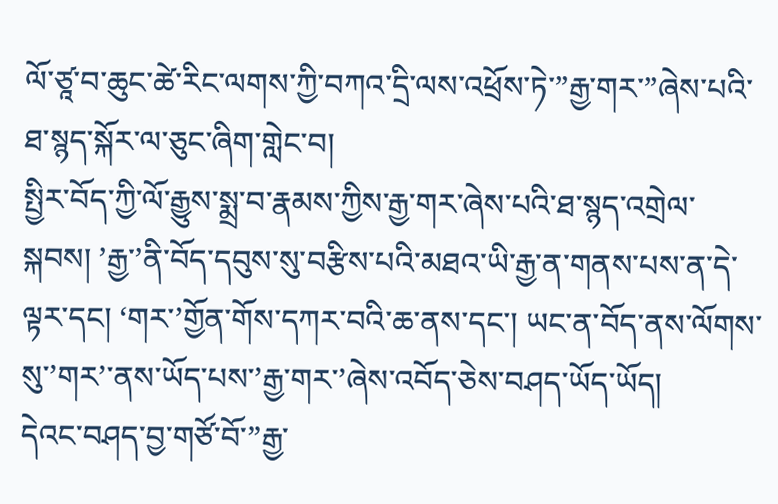ལོ་ཙཱ་བ་ཆུང་ཚེ་རིང་ལགས་ཀྱི་བཀའ་དྲི་ལས་འཕྲོས་ཏེ་”རྒྱ་གར་”ཞེས་པའི་ཐ་སྙད་སྐོར་ལ་ཅུང་ཞིག་གླེང་བ།
སྤྱིར་བོད་ཀྱི་ལོ་རྒྱུས་སྨྲ་བ་རྣམས་ཀྱིས་རྒྱ་གར་ཞེས་པའི་ཐ་སྙད་འགྲེལ་སྐབས། ’རྒྱ་’ནི་བོད་དབུས་སུ་བརྩིས་པའི་མཐའ་ཡི་རྒྱ་ན་གནས་པས་ན་དེ་ལྟར་དང། ‘གར་’གྱོན་གོས་དཀར་བའི་ཆ་ནས་དང་། ཡང་ན་བོད་ནས་ལོགས་སུ་’གར’་ནས་ཡོད་པས་’རྒྱ་གར་’ཞེས་འབོད་ཅེས་བཤད་ཡོད་ཡོད།
དེའང་བཤད་བྱ་གཙོ་བོ་”རྒྱ་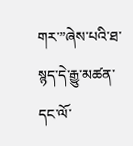གར་”ཞེས་པའི་ཐ་སྙད་དེ་རྒྱུ་མཚན་དང་ལོ་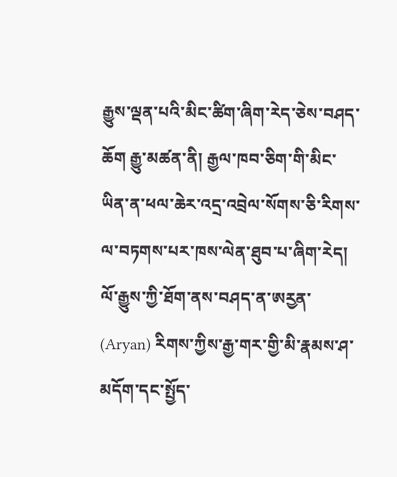རྒྱུས་ལྡན་པའི་མིང་ཚིག་ཞིག་རེད་ཅེས་བཤད་ཆོག རྒྱུ་མཚན་ནི། རྒྱལ་ཁབ་ཅིག་གི་མིང་ཡིན་ན་ཕལ་ཆེར་འདྲ་འབྲེལ་སོགས་ཅི་རིགས་ལ་བཏགས་པར་ཁས་ལེན་ཐུབ་པ་ཞིག་རེད། ལོ་རྒྱུས་ཀྱི་ཐོག་ནས་བཤད་ན་ཨརྱན་ (Aryan) རིགས་ཀྱིས་རྒྱ་གར་གྱི་མི་རྣམས་ཤ་མདོག་དང་སྤྱོད་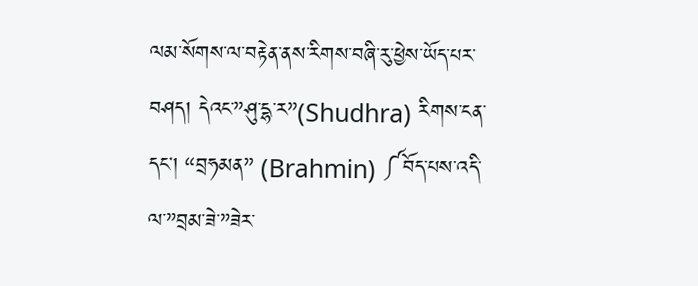ལམ་སོགས་ལ་བརྟེན་ནས་རིགས་བཞི་རུ་ཕྱེས་ཡོད་པར་བཤད། དེའང་”ཤུ་དྷ་ར”(Shudhra) རིགས་ངན་དང། “བྲཧམན” (Brahmin) ༼བོད་པས་འདི་ལ་”བྲམ་ཟེ་”ཟེར་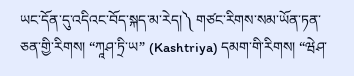ཡང་དོན་དུ་འདིའང་བོད་སྐད་མ་རེད།༽ གཙང་རིགས་སམ་ཡོན་ཏན་ཅན་གྱི་རིགས། “ཀཱཤ་ཏྲི་ཡ” (Kashtriya) དམག་གི་རིགས། “ཝེཤ་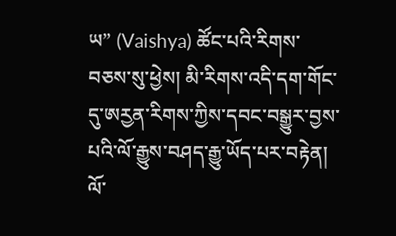ཡ” (Vaishya) ཚོང་པའི་རིགས་བཅས་སུ་ཕྱེས། མི་རིགས་འདི་དག་གོང་དུ་ཨརྱན་རིགས་ཀྱིས་དབང་བསྒྱུར་བྱས་པའི་ལོ་རྒྱུས་བཤད་རྒྱུ་ཡོད་པར་བརྟེན། ལོ་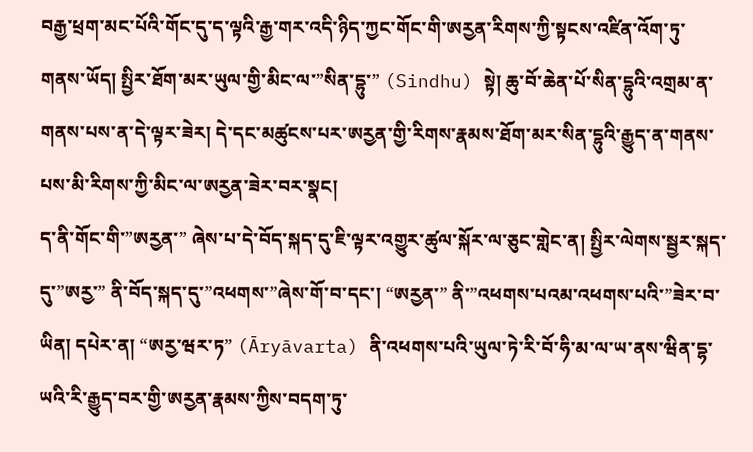བརྒྱ་ཕྲག་མང་པོའི་གོང་དུ་ད་ལྟའི་རྒྱ་གར་འདི་ཉིད་ཀྱང་གོང་གི་ཨརྱན་རིགས་ཀྱི་སྟངས་འཛིན་འོག་ཏུ་གནས་ཡོད། སྤྱིར་ཐོག་མར་ཡུལ་གྱི་མིང་ལ་”སིན་དྷུ་” (Sindhu) སྟེ། ཆུ་བོ་ཆེན་པོ་སིན་དྷུའི་འགྲམ་ན་གནས་པས་ན་དེ་ལྟར་ཟེར། དེ་དང་མཚུངས་པར་ཨརྱན་གྱི་རིགས་རྣམས་ཐོག་མར་སིན་དྷུའི་རྒྱུད་ན་གནས་པས་མི་རིགས་ཀྱི་མིང་ལ་ཨརྱན་ཟེར་བར་སྣང།
ད་ནི་གོང་གི་”ཨརྱན་” ཞེས་པ་དེ་བོད་སྐད་དུ་ཇི་ལྟར་འགྱུར་ཚུལ་སྐོར་ལ་ཅུང་གླེང་ན། སྤྱིར་ལེགས་སྦྱར་སྐད་དུ་”ཨརྱ་” ནི་བོད་སྐད་དུ་”འཕགས་”ཞེས་གོ་བ་དང་། “ཨརྱན་” ནི་”འཕགས་པའམ་འཕགས་པའི་”ཟེར་བ་ཡིན། དཔེར་ན། “ཨརྱ་ཝར་ཏ” (Āryāvarta) ནི་འཕགས་པའི་ཡུལ་ཏེ་རི་བོ་ཧི་མ་ལ་ཡ་ནས་ཝིན་དྷ་ཡའི་རི་རྒྱུད་བར་གྱི་ཨརྱན་རྣམས་ཀྱིས་བདག་ཏུ་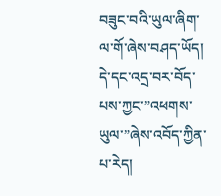བཟུང་བའི་ཡུལ་ཞིག་ལ་གོ་ཞེས་བཤད་ཡོད། དེ་དང་འདྲ་བར་བོད་པས་ཀྱང་”འཕགས་ཡུལ་”ཞེས་འབོད་ཀྱིན་པ་རེད།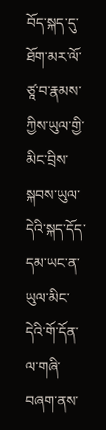བོད་སྐད་དུ་ཐོག་མར་ལོ་ཙཱ་བ་རྣམས་ཀྱིས་ཡུལ་གྱི་མིང་བྲིས་སྐབས་ཡུལ་དེའི་སྐད་དོད་དམ་ཡང་ན་ཡུལ་མིང་དེའི་གོ་དོན་ལ་གཞི་བཞག་ནས་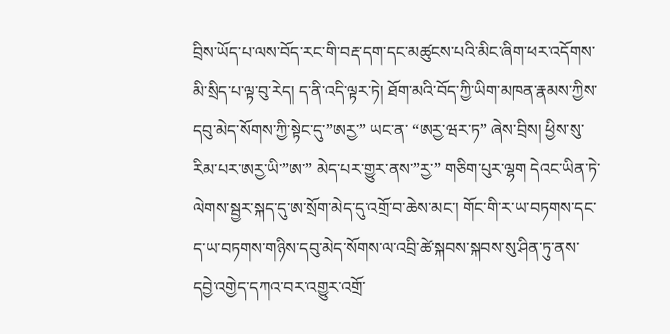བྲིས་ཡོད་པ་ལས་བོད་རང་གི་བརྡ་དག་དང་མཚུངས་པའི་མིང་ཞིག་ཕར་འདོགས་མི་སྲིད་པ་ལྟ་བུ་རེད། ད་ནི་འདི་ལྟར་ཏེ། ཐོག་མའི་བོད་ཀྱི་ཡིག་མཁན་རྣམས་ཀྱིས་དབུ་མེད་སོགས་ཀྱི་སྟེང་དུ་”ཨརྱ་” ཡང་ན་ “ཨརྱ་ཝར་ཏ” ཞེས་བྲིས། ཕྱིས་སུ་རིམ་པར་ཨརྱ་ཡི་”ཨ་” མེད་པར་གྱུར་ནས་”རྱ་” གཅིག་པུར་ལྷག དེའང་ཡིན་ཏེ་ལེགས་སྦྱར་སྐད་དུ་ཨ་སྲོག་མེད་དུ་འགྲོ་བ་ཆེས་མང་། གོང་གི་ར་ཡ་བཏགས་དང་ད་ཡ་བཏགས་གཉིས་དབུ་མེད་སོགས་ལ་འབྲི་ཚེ་སྐབས་སྐབས་སུ་ཤིན་ཏུ་ནས་དབྱེ་འགྱེད་དཀའ་བར་འགྱུར་འགྲོ་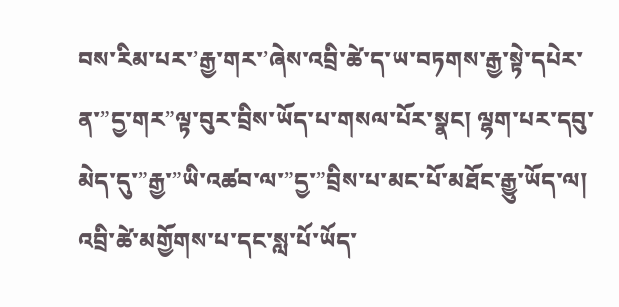བས་རིམ་པར་’རྒྱ་གར་’ཞེས་འབྲི་ཚེ་ད་ཡ་བཏགས་རྒྱ་སྟེ་དཔེར་ན་”དྱ་གར”ལྟ་བུར་བྲིས་ཡོད་པ་གསལ་པོར་སྣང། ལྷག་པར་དབུ་མེད་དུ་”རྒྱ་”ཡི་འཚབ་ལ་”དྱ་”བྲིས་པ་མང་པོ་མཐོང་རྒྱུ་ཡོད་ལ། འབྲི་ཚེ་མགྱོགས་པ་དང་སླ་པོ་ཡོད་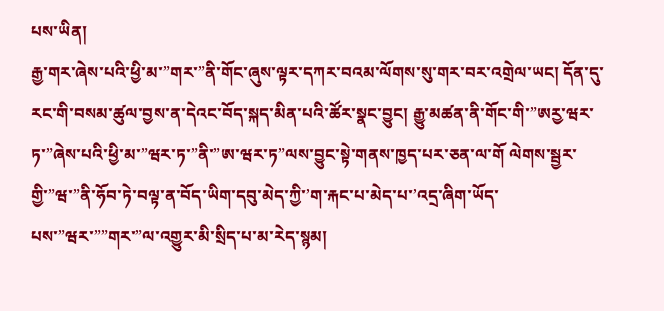པས་ཡིན།
རྒྱ་གར་ཞེས་པའི་ཕྱི་མ་”གར་”ནི་གོང་ཞུས་ལྟར་དཀར་བའམ་ལོགས་སུ་གར་བར་འགྲེལ་ཡང། དོན་དུ་རང་གི་བསམ་ཚུལ་བྱས་ན་དེའང་བོད་སྐད་མིན་པའི་ཚོར་སྣང་བྱུང། རྒྱུ་མཚན་ནི་གོང་གི་”ཨརྱ་ཝར་ཏ་”ཞེས་པའི་ཕྱི་མ་”ཝར་ཏ་”ནི་”ཨ་ཝར་ཏ”ལས་བྱུང་སྟེ་གནས་ཁྱད་པར་ཅན་ལ་གོ ལེགས་སྦྱར་གྱི་”ཝ་”ནི་ཧོབ་ཏེ་བལྟ་ན་བོད་ཡིག་དབུ་མེད་ཀྱི་’ག་རྐང་པ་མེད་པ་’འདྲ་ཞིག་ཡོད་པས་”ཝར་””གར་”ལ་འགྱུར་མི་སྲིད་པ་མ་རེད་སྙམ།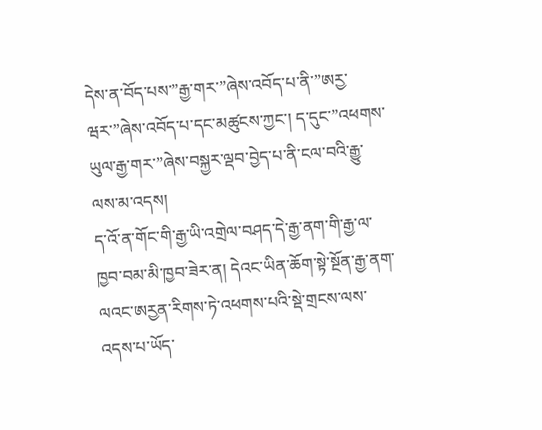དེས་ན་བོད་པས་”རྒྱ་གར་”ཞེས་འབོད་པ་ནི་”ཨརྱ་ཝར་”ཞེས་འབོད་པ་དང་མཚུངས་ཀྱང་། ད་དུང་”འཕགས་ཡུལ་རྒྱ་གར་”ཞེས་བསྐྱར་ལྡབ་བྱེད་པ་ནི་ངལ་བའི་རྒྱུ་ལས་མ་འདས།
ད་འོ་ན་གོང་གི་རྒྱ་ཡི་འགྲེལ་བཤད་དེ་རྒྱ་ནག་གི་རྒྱ་ལ་ཁྱབ་བམ་མི་ཁྱབ་ཟེར་ན། དེའང་ཡིན་ཆོག་སྟེ་སྔོན་རྒྱ་ནག་ལའང་ཨརྱན་རིགས་ཏེ་འཕགས་པའི་སྡེ་གྲངས་ལས་འདས་པ་ཡོད་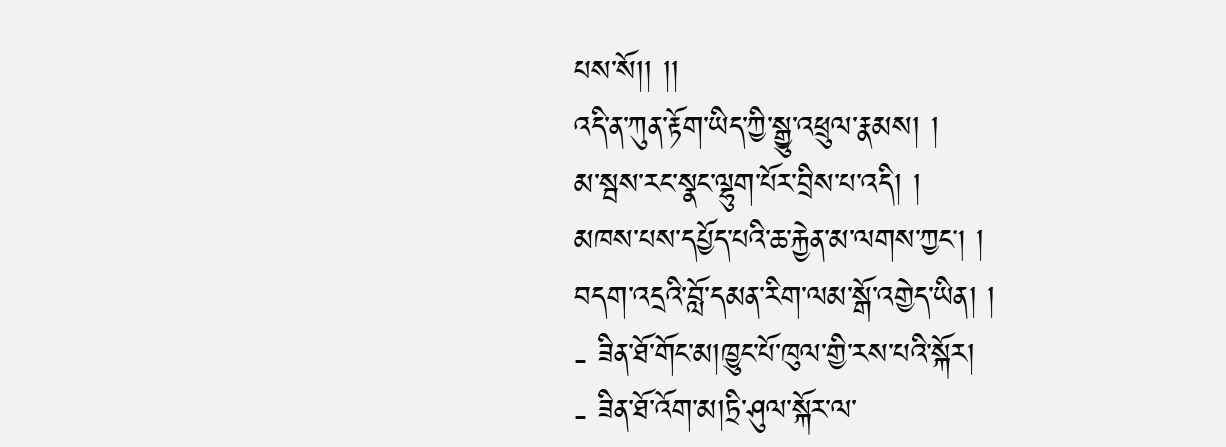པས་སོ།། །།
འདི་ན་ཀུན་རྟོག་ཡིད་ཀྱི་སྒྱུ་འཕྲུལ་རྣམས། །
མ་སྦས་རང་སྣང་ལྷུག་པོར་བྲིས་པ་འདི། །
མཁས་པས་དཔྱོད་པའི་ཆ་རྐྱེན་མ་ལགས་ཀྱང། །
བདག་འདྲའི་བློ་དམན་རིག་ལམ་སྒོ་འགྱེད་ཡིན། །
- ཟིན་ཐོ་གོང་མ།ཁྱུང་པོ་ཁུལ་གྱི་རས་པའི་སྐོར།
- ཟིན་ཐོ་འོག་མ།ཏྲི་ཤུལ་སྐོར་ལ་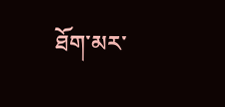ཐོག་མར་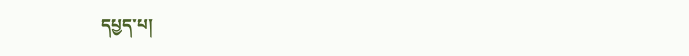དཔྱད་པ།